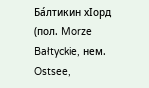Ба́лтикин хӀорд (пол. Morze Bałtyckie, нем. Ostsee,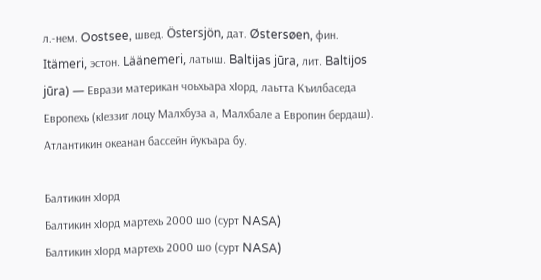л.-нем. Oostsee, швед. Östersjön, дат. Østersøen, фин. Itämeri, эстон. Läänemeri, латыш. Baltijas jūra, лит. Baltijos jūra) — Еврази материкан чоьхьара хӀорд, лаьтта Къилбаседа Европехь (кӀеззиг лоцу Малхбуза а, Малхбале а Европин бердаш). Атлантикин океанан бассейн йукъара бу.

Балтикин хӀорд
Балтикин хӀорд мартехь 2000 шо (сурт NASA)
Балтикин хӀорд мартехь 2000 шо (сурт NASA)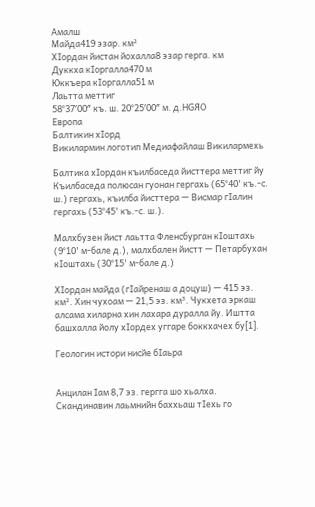Амалш
Майда419 эзар. км²
ХӀордан йистан йохалла8 эзар герга. км
Дуккха кӀоргалла470 м
Юккъера кӀоргалла51 м
Лаьтта меттиг
58°37′00″ къ. ш. 20°25′00″ м. д.HGЯO
Европа
Балтикин хӀорд
Викилармин логотип Медиафайлаш Викилармехь

Балтика хӀордан къилбаседа йисттера меттиг йу Къилбаседа полюсан гуонан гергахь (65°40' къ.-с. ш.) гергахь, къилба йисттера — Висмар гӀалин гергахь (53°45' къ.-с. ш.).

Малхбузен йист лаьтта Фленсбурган кӀоштахь (9°10' м-бале д.), малхбален йистт — Петарбухан кӀоштахь (30°15' м-бале д.)

ХӀордан майда (гӀайренаш а доцуш) — 415 эз. км². Хин чухоам — 21,5 эз. км³. Чукхета эркаш алсама хиларна хин лахара дуралла йу. Иштта башхалла йолу хӀордех уггаре боккхачех бу[1].

Геологин истори нисйе бӀаьра


Анцилан Ӏам 8,7 эз. гергга шо хьалха. Скандинавин лаьмнийн баххьаш тӀехь го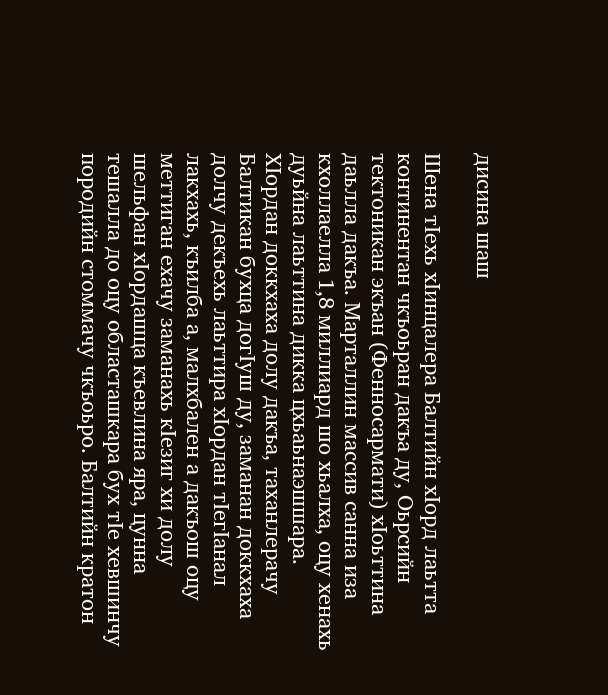дисина шаш

Шена тӀехь хӀинцалера Балтийн хӀорд лаьтта континентан чкъоьран дакъа ду, Оьрсийн тектоникан экъан (Фенносармати) хӀоьттина даьлла дакъа. Марталлин массив санна иза кхоллаелла 1,8 миллиард шо хьалха, оцу хенахь дуьйна лаьттина дикка цхьаьнаэшшара. ХӀордан доккхаха долу дакъа, таханлерачу Балтикан бухца догӀуш ду, заманан доккхаха долчу декъехь лаьттира хӀордан тӀегӀанал лакхахь, къилба а, малхбален а дакъош оцу меттиган ехачу заманахь кӀезиг хи долу шельфан хӀордашца къевлина яра, цунна тешалла до оцу областашкара бух тӀе хевшинчу породийн стоммачу чкъоьро. Балтийн кратон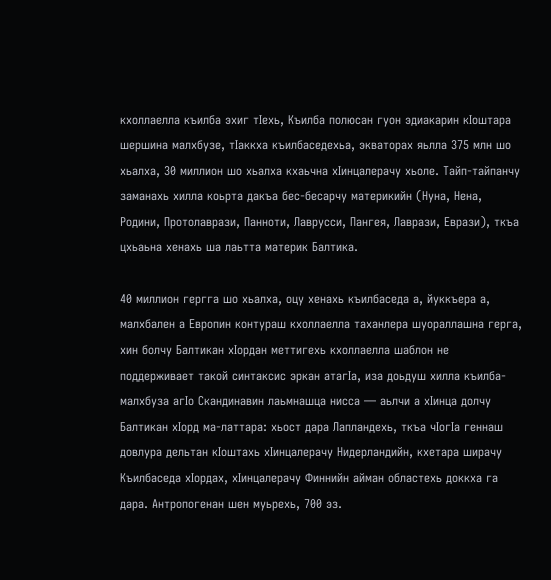кхоллаелла къилба эхиг тӀехь, Къилба полюсан гуон эдиакарин кӀоштара шершина малхбузе, тӀаккха къилбаседехьа, экваторах яьлла 375 млн шо хьалха, 30 миллион шо хьалха кхаьчна хӀинцалерачу хьоле. Тайп-тайпанчу заманахь хилла коьрта дакъа бес-бесарчу материкийн (Нуна, Нена, Родини, Протолаврази, Панноти, Лаврусси, Пангея, Лаврази, Еврази), ткъа цхьаьна хенахь ша лаьтта материк Балтика.

40 миллион гергга шо хьалха, оцу хенахь къилбаседа а, йуккъера а, малхбален а Европин контураш кхоллаелла таханлера шуораллашна герга, хин болчу Балтикан хӀордан меттигехь кхоллаелла шаблон не поддерживает такой синтаксис эркан атагӀа, иза доьдуш хилла къилба-малхбуза агӀо Скандинавин лаьмнашца нисса — аьлчи а хӀинца долчу Балтикан хӀорд ма-латтара: хьост дара Лапландехь, ткъа чӀогӀа геннаш довлура дельтан кӀоштахь хӀинцалерачу Нидерландийн, кхетара ширачу Къилбаседа хӀордах, хӀинцалерачу Финнийн айман областехь доккха га дара. Антропогенан шен муьрехь, 700 эз.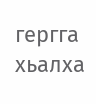гергга хьалха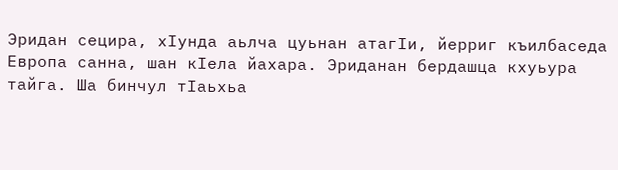Эридан сецира, хӀунда аьлча цуьнан атагӀи, йерриг къилбаседа Европа санна, шан кӀела йахара. Эриданан бердашца кхуьура тайга. Ша бинчул тӀаьхьа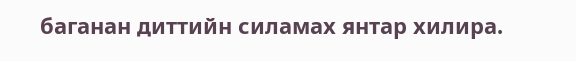баганан диттийн силамах янтар хилира.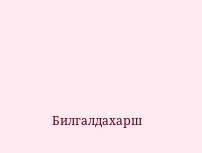Билгалдахарш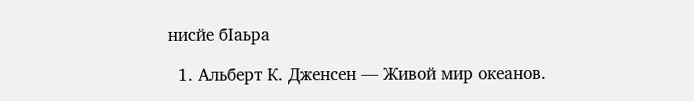нисйе бӀаьра

  1. Альберт К. Дженсен — Живой мир океанов.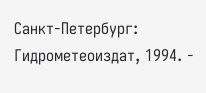Санкт-Петербург: Гидрометеоиздат, 1994. -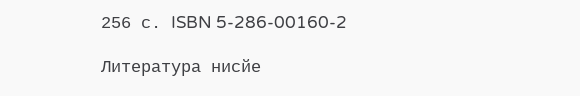256 с. ISBN 5-286-00160-2

Литература нисйе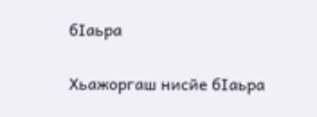бӀаьра

Хьажоргаш нисйе бӀаьра